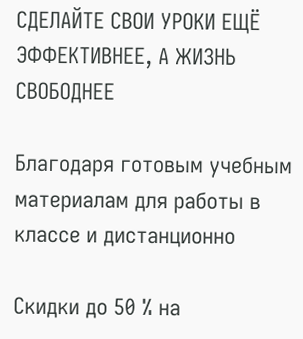СДЕЛАЙТЕ СВОИ УРОКИ ЕЩЁ ЭФФЕКТИВНЕЕ, А ЖИЗНЬ СВОБОДНЕЕ

Благодаря готовым учебным материалам для работы в классе и дистанционно

Скидки до 50 % на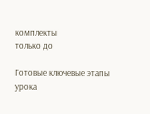комплекты
только до

Готовые ключевые этапы урока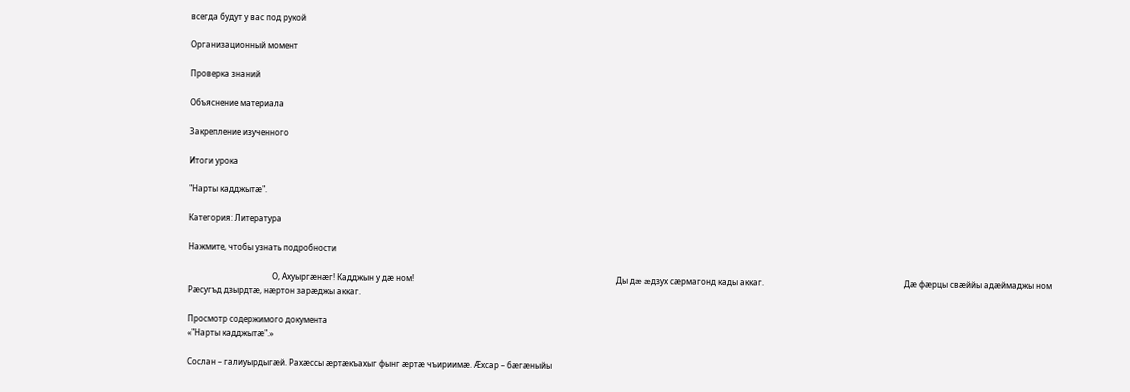всегда будут у вас под рукой

Организационный момент

Проверка знаний

Объяснение материала

Закрепление изученного

Итоги урока

"Нарты кадджытæ".

Категория: Литература

Нажмите, чтобы узнать подробности

                                          О, Ахуыргæнæг! Кадджын у дæ ном!                                                                                                     Ды дæ æдзух сæрмагонд кады аккаг.                                                                      Дæ фæрцы свæййы адæймаджы ном                                                                Рæсугъд дзырдтæ, нæртон зарæджы аккаг.

Просмотр содержимого документа
«"Нарты кадджытæ".»

Сослан – галиуырдыгæй. Рахæссы æртæкъахыг фынг æртæ чъириимæ. Æхсар – бæгæныйы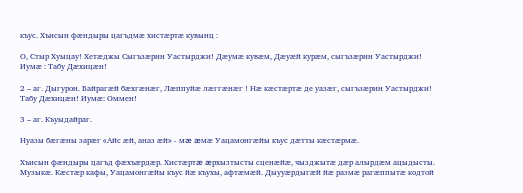къус. Хъисын фæндыры цагъдмæ хистæртæ кувынц :

О, Стыр Хуыцау! Хетæджы Сыгъзæрин Уастырджи! Дæумæ кувæм, Дæуæй курæм, сыгъзæрин Уастырджи! Иумæ : Табу Дæхицæн!

2 – аг. Дыгурон. Байрагæй бæхгæнæг, Лæппуйæ лæггæнæг ! Нæ кæстæртæ де уазæг, сыгъзæрин Уастырджи! Табу Дæхицæн! Иумæ: Оммен!

3 – аг. Къуыдайраг.

Нуазы бæгæны зарæг «Айс æй, аназ æй» - мæ æмæ Уацамонгæйы къус дæтты кæстæрмæ.

Хъисын фæндыры цагъд фæхъæрдæр. Хистæртæ æрхызтысты сценæйæ, чызджытæ дæр алырдæм ацыдысты. Музыкæ. Кæстæр кафы, Уацамонгæйы къус йæ къухы, афтæмæй. Дыууæрдыгæй йæ размæ рагæппытæ кодтой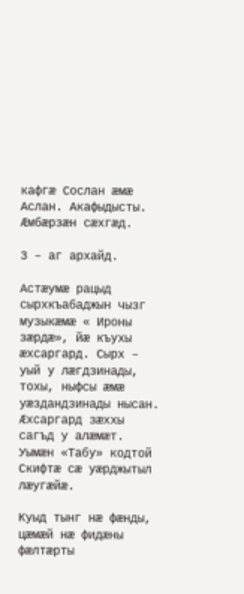кафгæ Сослан æмæ Аслан. Акафыдысты. Æмбæрзæн сæхгæд.

3 – аг архайд.

Астæумæ рацыд сырхкъабаджын чызг музыкæмæ « Ироны зæрдæ», йæ къухы æхсаргард. Сырх – уый у лæгдзинады, тохы, ныфсы æмæ уæздандзинады нысан. Æхсаргард зæххы сагъд у алæмæт. Уымæн «Табу» кодтой Скифтæ сæ уæрджытыл лæугæйæ.

Куыд тынг нæ фæнды, цæмæй нæ фидæны фæлтæрты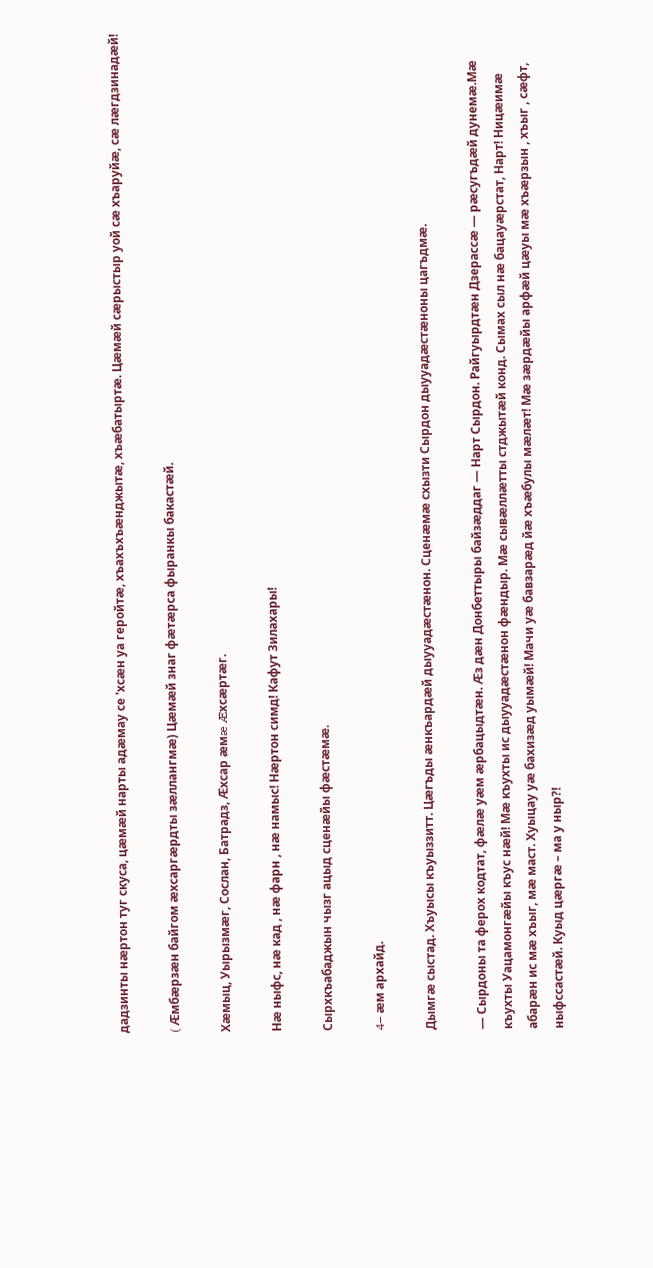дадзинты нæртон туг скуса, цæмæй нарты адæмау се 'хсæн уа геройтæ, хъахъхъæнджытæ, хъæбатыртæ. Цæмæй сæрыстыр уой сæ хъаруйæ, сæ лæгдзинадæй!

( Æмбæрзæн байгом æхсаргæрдты зæллангмæ) Цæмæй знаг фæтæрса фыранкы бакастæй.

Хæмыц, Уырызмæг, Сослан, Батрадз, Æхсар æмæ Æхсæртæг.

Нæ ныфс, нæ кад , нæ фарн , нæ намыс! Нæртон симд! Кафут Зилахары!

Сырхкъабаджын чызг ацыд сценæйы фæстæмæ.

4– æм архайд.

Дымгæ сыстад. Хъуысы къуыззитт. Цæгъды æнкъардæй дыууадæстæнон. Сценæмæ схызти Сырдон дыууадæстæноны цагъдмæ.

— Сырдоны та ферох кодтат, фæлæ уæм æрбацыдтæн. Æз дæн Донбеттыры байзæддаг — Нарт Сырдон. Райгуырдтæн Дзерассæ — рæсугъдæй дунемæ.Мæ къухты Уацамонгæйы къус нæй! Мæ къухты ис дыууадæстæнон фæндыр. Мæ сывæллæтты стджытæй конд. Сымах сыл нæ бацауæрстат, Нарт! Ницæимæ абарæн ис мæ хъыг, мæ маст. Хуыцау уæ бахизæд уымæй! Мачи уæ бавзарæд йæ хъæбулы мæлæт! Мæ зæрдæйы арфæй цæуы мæ хъæрзын , хъыг , сæфт, ныфссастæй. Куыд цæргæ – ма у ныр?!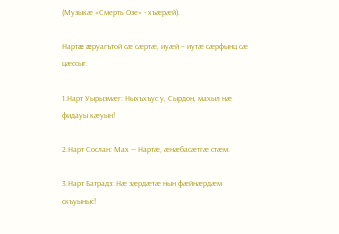(Музыкæ «Смерть Озе» - хъæрæй).

Нартæ æруагътой сæ сæртæ, иуæй – иутæ сæрфынц сæ цæссыг.

1.Нарт Уырызмæг: Ныхъхъус у, Сырдон, махыл нæ фидауы кæуын!

2.Нарт Сослан: Мах — Нартæ, æнæбасæтгæ стæм.

3.Нарт Батрадз: Нæ зæрдæтæ нын фæйнæрдæм скъуыныс!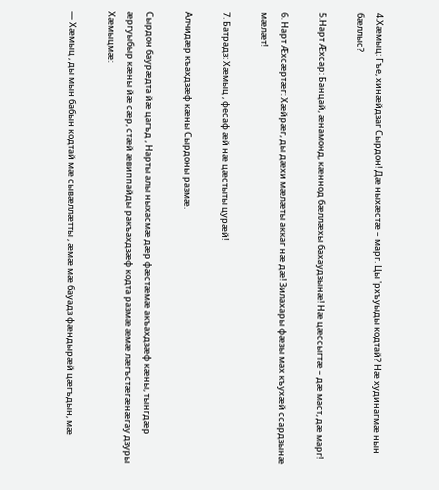4.Хæмыц: Гъе, хинæйдзаг Сырдон! Дæ ныхæстæ – марг. Цы 'рхъуыды кодтай? Нæ худинагмæ нын бæллыс?

5.Нарт Æхсар: Банцай, æнамонд, кæннод бæллæхы бахаудзынæ! Нæ цæссыгтæ – дæ маст, дæ марг!

6. Нарт Æхсæртæг: Хæйрæг, ды дæхи мæлæты аккаг нæ дæ! Зилахары фæзы мах къухæй ссардзынæ мæлæт!

7. Батрадз: Хæмыц , фесаф æй нæ цæстыты цурæй!

Алчидæр къахдзæф кæны Сырдоны размæ.

Сырдон баурæдта йæ цагъд , Нарты алы ныхасмæ дæр фæстæмæ акъахдзæф кæны, тынгдæр æргуыбыр кæны йæ сæр, стæй æвиппайды ракъахдзæф кодта размæ æмæ лæгъстæгæнæгау дзуры Хæмыцмæ:

— Хæмыц , ды мын бабын кодтай мæ сывæллæтты , æмæ мæ бауадз фæндырæй цæгъдын, мæ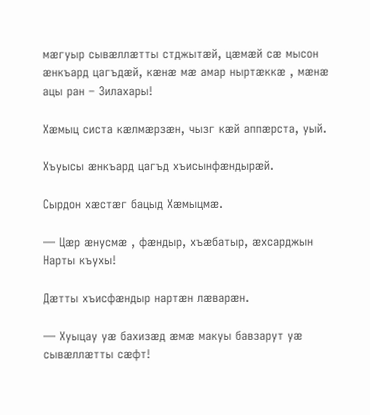мæгуыр сывæллæтты стджытæй, цæмæй сæ мысон æнкъард цагъдæй, кæнæ мæ амар ныртæккæ , мæнæ ацы ран – Зилахары!

Хæмыц систа кæлмæрзæн, чызг кæй аппæрста, уый.

Хъуысы æнкъард цагъд хъисынфæндырæй.

Сырдон хæстæг бацыд Хæмыцмæ.

— Цæр æнусмæ , фæндыр, хъæбатыр, æхсарджын Нарты къухы!

Дæтты хъисфæндыр нартæн лæварæн.

— Хуыцау уæ бахизæд æмæ макуы бавзарут уæ сывæллæтты сæфт!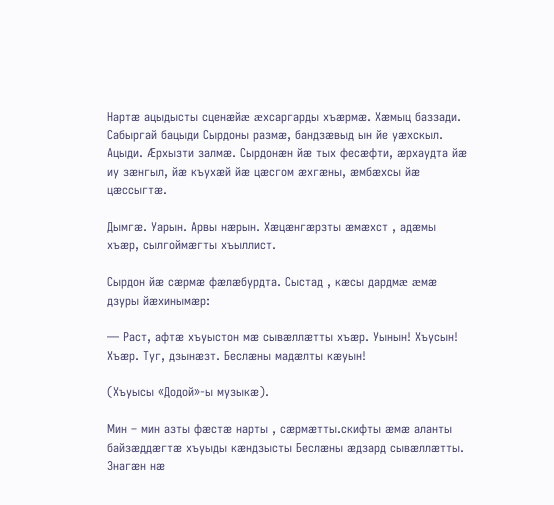Нартæ ацыдысты сценæйæ æхсаргарды хъæрмæ. Хæмыц баззади. Сабыргай бацыди Сырдоны размæ, бандзæвыд ын йе уæхскыл. Ацыди. Æрхызти залмæ. Сырдонæн йæ тых фесæфти, æрхаудта йæ иу зæнгыл, йæ къухæй йæ цæсгом æхгæны, æмбæхсы йæ цæссыгтæ.

Дымгæ. Уарын. Арвы нæрын. Хæцæнгæрзты æмæхст , адæмы хъæр, сылгоймæгты хъыллист.

Сырдон йæ сæрмæ фæлæбурдта. Сыстад , кæсы дардмæ æмæ дзуры йæхинымæр:

— Раст, афтæ хъуыстон мæ сывæллæтты хъæр. Уынын! Хъусын! Хъæр. Туг, дзынæзт. Беслæны мадæлты кæуын!

(Хъуысы «Додой»-ы музыкæ).

Мин – мин азты фæстæ нарты , сæрмæтты.скифты æмæ аланты байзæддæгтæ хъуыды кæндзысты Беслæны æдзард сывæллæтты. Знагæн нæ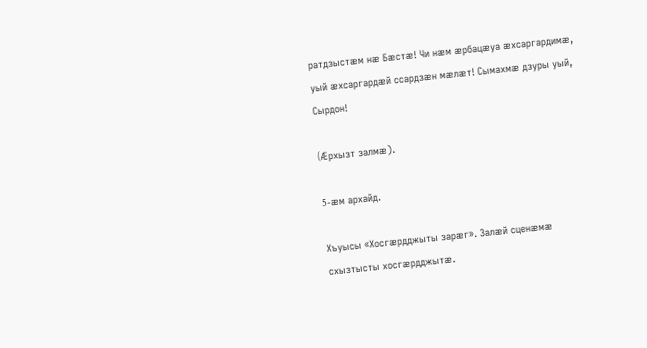ратдзыстæм нæ Бæстæ! Чи нæм æрбацæуа æхсаргардимæ, уый æхсаргардæй ссардзæн мæлæт! Сымахмæ дзуры уый, Сырдон!

(Æрхызт залмæ).

5-æм архайд.

Хъуысы «Хосгæрдджыты зарæг». Залæй сценæмæ схызтысты хосгæрдджытæ.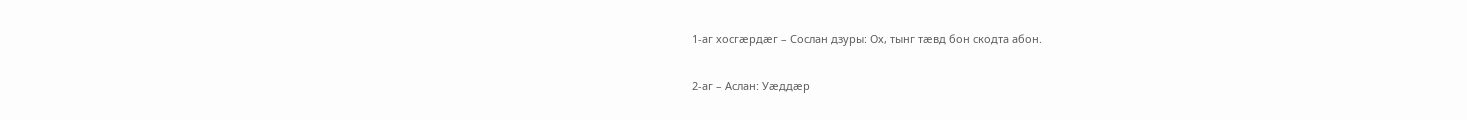1-аг хосгæрдæг – Сослан дзуры: Ох, тынг тæвд бон скодта абон.

2-аг – Аслан: Уæддæр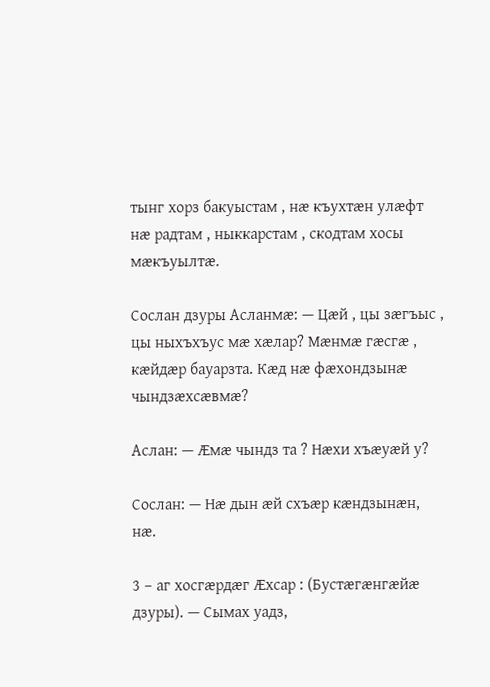тынг хорз бакуыстам , нæ къухтæн улæфт нæ радтам , ныккарстам , скодтам хосы мæкъуылтæ.

Сослан дзуры Асланмæ: — Цæй , цы зæгъыс , цы ныхъхъус мæ хæлар? Мæнмæ гæсгæ , кæйдæр бауарзта. Кæд нæ фæхондзынæ чындзæхсæвмæ?

Аслан: — Æмæ чындз та ? Нæхи хъæуæй у?

Сослан: — Нæ дын æй схъæр кæндзынæн, нæ.

3 – аг хосгæрдæг Æхсар : (Бустæгæнгæйæ дзуры). — Сымах уадз,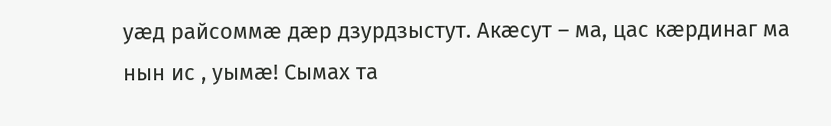уæд райсоммæ дæр дзурдзыстут. Акæсут – ма, цас кæрдинаг ма нын ис , уымæ! Сымах та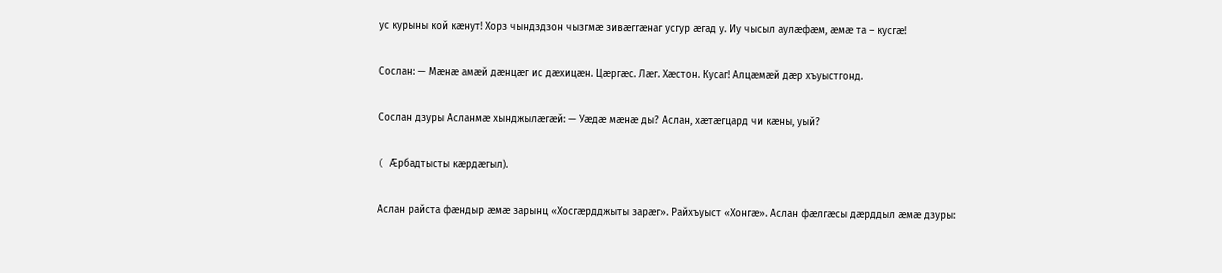ус курыны кой кæнут! Хорз чындздзон чызгмæ зивæггæнаг усгур æгад у. Иу чысыл аулæфæм, æмæ та – кусгæ!

Сослан: — Мæнæ амæй дæнцæг ис дæхицæн. Цæргæс. Лæг. Хæстон. Кусаг! Алцæмæй дæр хъуыстгонд.

Сослан дзуры Асланмæ хынджылæгæй: — Уæдæ мæнæ ды? Аслан, хæтæгцард чи кæны, уый?

( Æрбадтысты кæрдæгыл).

Аслан райста фæндыр æмæ зарынц «Хосгæрдджыты зарæг». Райхъуыст «Хонгæ». Аслан фæлгæсы дæрддыл æмæ дзуры: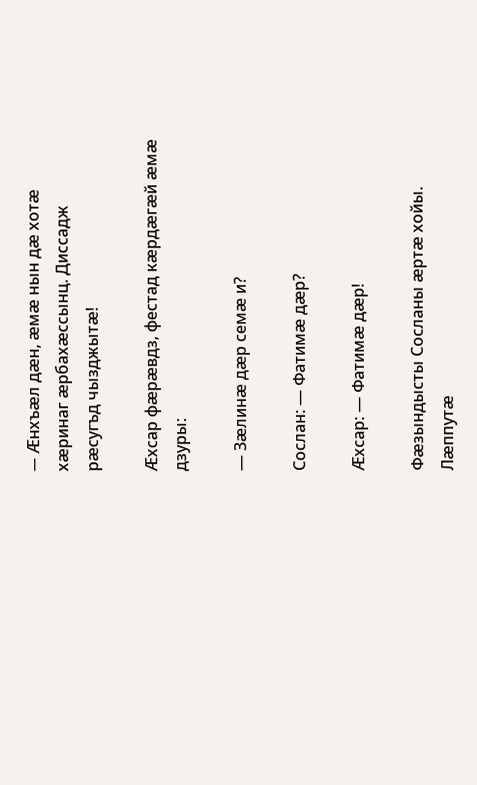— Æнхъæл дæн, æмæ нын дæ хотæ хæринаг æрбахæссынц. Диссадж рæсугъд чызджытæ!

Æхсар фæрæвдз, фестад кæрдæгæй æмæ дзуры:

— Зæлинæ дæр семæ и?

Сослан: — Фатимæ дæр?

Æхсар: — Фатимæ дæр!

Фæзындысты Сосланы æртæ хойы. Лæппутæ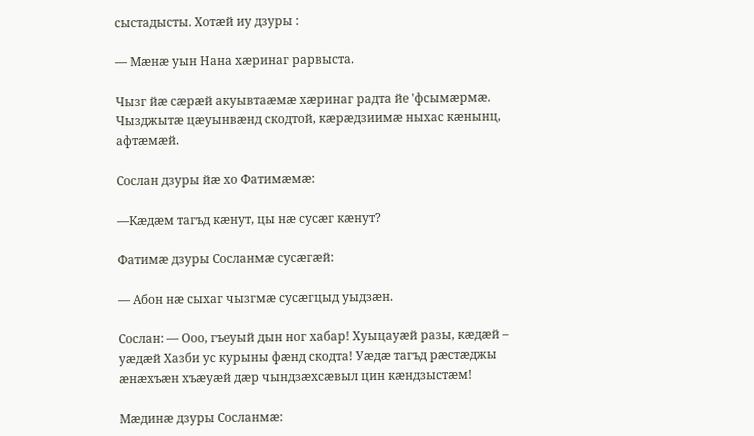сыстадысты. Хотæй иу дзуры :

— Мæнæ уын Нана хæринаг рарвыста.

Чызг йæ сæрæй акуывтаæмæ хæринаг радта йе 'фсымæрмæ. Чызджытæ цæуынвæнд скодтой, кæрæдзиимæ ныхас кæнынц, афтæмæй.

Сослан дзуры йæ хо Фатимæмæ:

—Кæдæм тагъд кæнут, цы нæ сусæг кæнут?

Фатимæ дзуры Сосланмæ сусæгæй:

— Абон нæ сыхаг чызгмæ сусæгцыд уыдзæн.

Сослан: — Ооо, гъеуый дын ног хабар! Хуыцауæй разы, кæдæй – уæдæй Хазби ус курыны фæнд скодта! Уæдæ тагъд рæстæджы æнæхъæн хъæуæй дæр чындзæхсæвыл цин кæндзыстæм!

Мæдинæ дзуры Сосланмæ: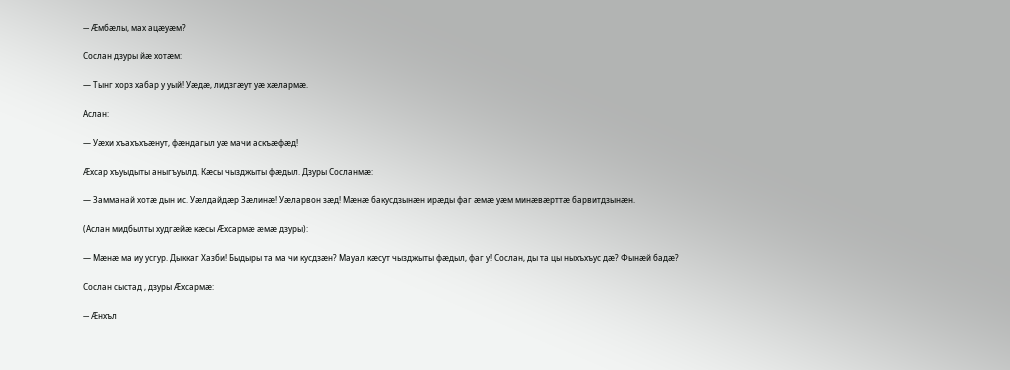— Æмбæлы, мах ацæуæм?

Сослан дзуры йæ хотæм:

— Тынг хорз хабар у уый! Уæдæ, лидзгæут уæ хæлармæ.

Аслан:

— Уæхи хъахъхъæнут, фæндагыл уæ мачи аскъæфæд!

Æхсар хъуыдыты аныгъуылд. Кæсы чызджыты фæдыл. Дзуры Сосланмæ:

— Замманай хотæ дын ис. Уæлдайдæр Зæлинæ! Уæларвон зæд! Мæнæ бакусдзынæн ирæды фаг æмæ уæм минæвæрттæ барвитдзынæн.

(Аслан мидбылты худгæйæ кæсы Æхсармæ æмæ дзуры):

— Мæнæ ма иу усгур. Дыккаг Хазби! Быдыры та ма чи кусдзæн? Мауал кæсут чызджыты фæдыл, фаг у! Сослан, ды та цы ныхъхъус дæ? Фынæй бадæ?

Сослан сыстад , дзуры Æхсармæ:

— Æнхъл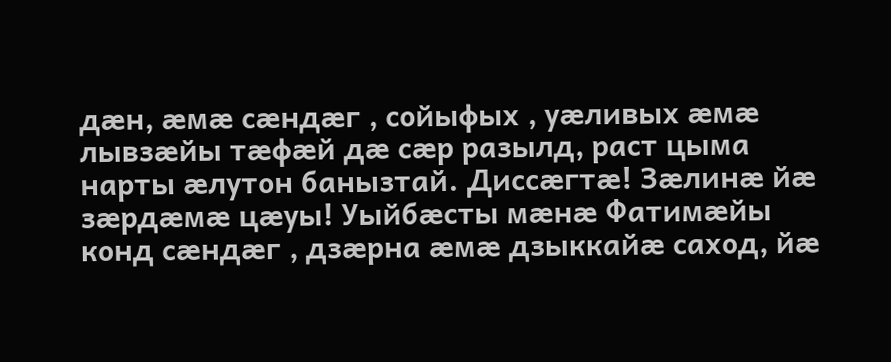дæн, æмæ сæндæг , сойыфых , уæливых æмæ лывзæйы тæфæй дæ сæр разылд, раст цыма нарты æлутон банызтай. Диссæгтæ! Зæлинæ йæ зæрдæмæ цæуы! Уыйбæсты мæнæ Фатимæйы конд сæндæг , дзæрна æмæ дзыккайæ саход, йæ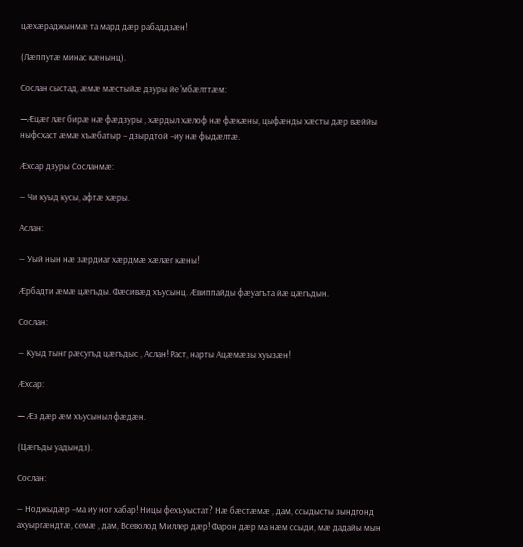цæхæраджынмæ та мард дæр рабаддзæн!

(Лæппутæ минас кæнынц).

Сослан сыстад, æмæ мæстыйæ дзуры йе 'мбæлттæм:

—Æцæг лæг бирæ нæ фæдзуры , хæрдыл хæлоф нæ фæкæны, цыфæнды хæсты дæр вæййы ныфсхаст æмæ хъæбатыр – дзырдтой –иу нæ фыдæлтæ.

Æхсар дзуры Сосланмæ:

— Чи куыд кусы, афтæ хæры.

Аслан:

— Уый нын нæ зæрдиаг хæрдмæ хæлæг кæны!

Æрбадти æмæ цæгъды. Фæсивæд хъусынц. Æвиппайды фæуагъта йæ цæгъдын.

Сослан:

— Куыд тынг рæсугъд цæгъдыс , Аслан! Раст, нарты Ацæмæзы хуызæн!

Æхсар:

— Æз дæр æм хъусыныл фæдæн.

(Цæгъды уадындз).

Сослан:

— Ноджыдæр –ма иу ног хабар! Ницы фехъуыстат? Нæ бæстæмæ , дам, ссыдысты зындгонд ахуыргæндтæ, семæ , дам, Всеволод Миллер дæр! Фарон дæр ма нæм ссыди, мæ дадайы мын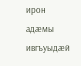ирон адæмы ивгъуыдæй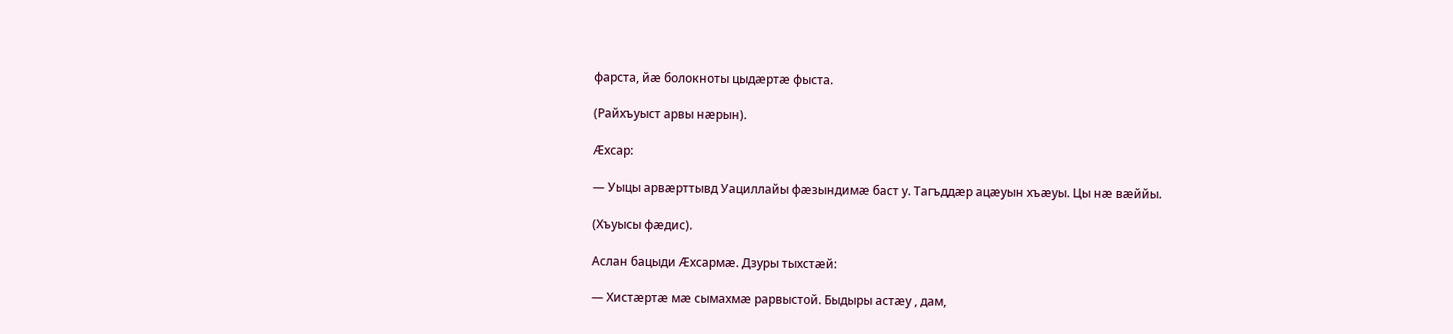фарста, йæ болокноты цыдæртæ фыста.

(Райхъуыст арвы нæрын).

Æхсар:

— Уыцы арвæрттывд Уациллайы фæзындимæ баст у. Тагъддæр ацæуын хъæуы. Цы нæ вæййы.

(Хъуысы фæдис).

Аслан бацыди Æхсармæ. Дзуры тыхстæй:

— Хистæртæ мæ сымахмæ рарвыстой. Быдыры астæу , дам,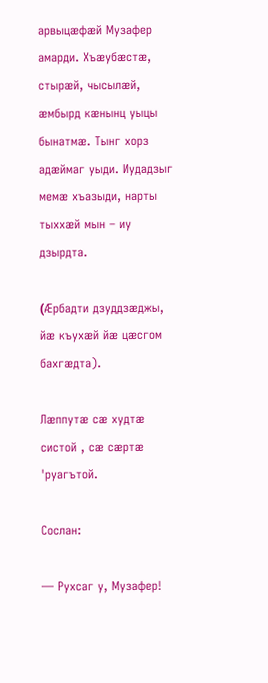арвыцæфæй Музафер амарди. Хъæубæстæ, стырæй, чысылæй, æмбырд кæнынц уыцы бынатмæ. Тынг хорз адæймаг уыди. Иудадзыг мемæ хъазыди, нарты тыххæй мын – иу дзырдта.

(Æрбадти дзуддзæджы, йæ къухæй йæ цæсгом бахгæдта).

Лæппутæ сæ худтæ систой , сæ сæртæ 'руагътой.

Сослан:

— Рухсаг у, Музафер!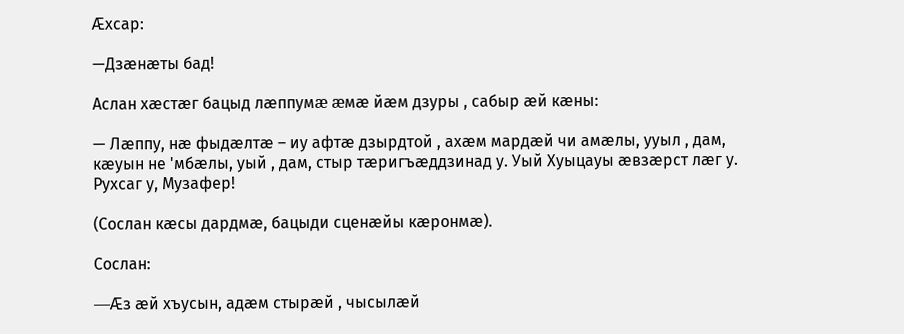Æхсар:

—Дзæнæты бад!

Аслан хæстæг бацыд лæппумæ æмæ йæм дзуры , сабыр æй кæны:

— Лæппу, нæ фыдæлтæ – иу афтæ дзырдтой , ахæм мардæй чи амæлы, ууыл , дам, кæуын не 'мбæлы, уый , дам, стыр тæригъæддзинад у. Уый Хуыцауы æвзæрст лæг у. Рухсаг у, Музафер!

(Сослан кæсы дардмæ, бацыди сценæйы кæронмæ).

Сослан:

—Æз æй хъусын, адæм стырæй , чысылæй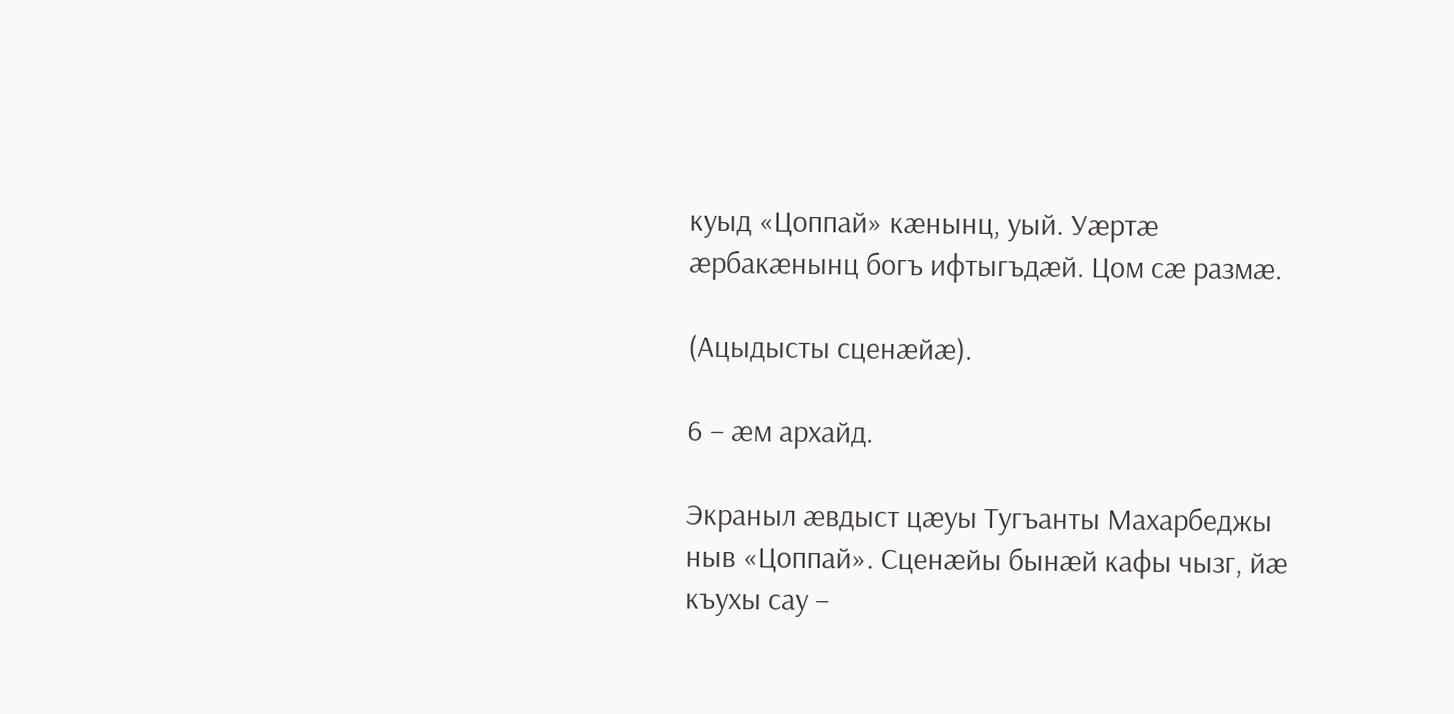куыд «Цоппай» кæнынц, уый. Уæртæ æрбакæнынц богъ ифтыгъдæй. Цом сæ размæ.

(Ацыдысты сценæйæ).

6 – æм архайд.

Экраныл æвдыст цæуы Тугъанты Махарбеджы ныв «Цоппай». Сценæйы бынæй кафы чызг, йæ къухы сау –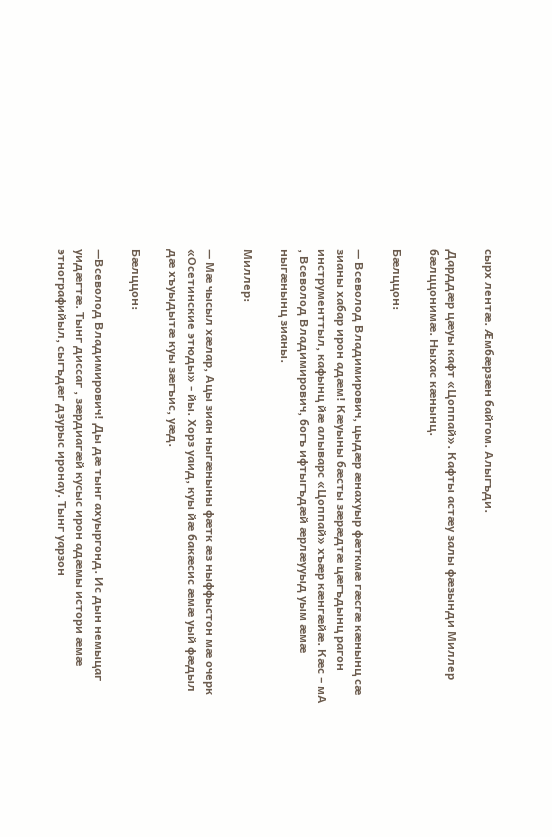сырх лентæ. Æмбæрзæн байгом. Алыгъди.

Дарддæр цæуы кафт «Цоппай». Кафты астæу залы фæзынди Миллер бæлццонимæ. Ныхас кæнынц.

Бæлццон:

— Всеволод Владимирович, цыдæр æнахуыр фæткмæ гæсгæ кæнынц сæ зианы хабар ирон адæм! Кæуыны бæсты зæрæдтæ цæгъдынц рагон инструменттыл, кафынц йæ алыварс «Цоппай» хъæр кæнгæйæ. Кæс – мА , Всеволод Владимирович, богъ ифтыгъдæй æрлæууыд уым æмæ ныгæнынц зианы.

Миллер:

— Мæ чысыл хæлар, Ацы зиан ныгæныны фæтк æз ныффыстон мæ очерк «Осетинские этюды» - йы. Хорз уаид, куы йæ бакæсис æмæ уый фæдыл дæ хъуыдытæ куы зæгъис, уæд.

Бæлццон:

—Всеволод Владимирович! Ды дæ тынг ахуыргонд. Ис дын немыцаг уидæгтæ. Тынг диссаг , зæрдиагæй кусыс ирон адæмы истори æмæ этнографийыл, сыгъдæг дзурыс иронау. Тынг уарзон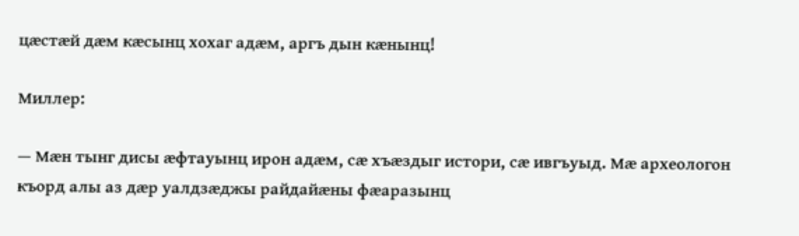цæстæй дæм кæсынц хохаг адæм, аргъ дын кæнынц!

Миллер:

— Мæн тынг дисы æфтауынц ирон адæм, сæ хъæздыг истори, сæ ивгъуыд. Мæ археологон къорд алы аз дæр уалдзæджы райдайæны фæаразынц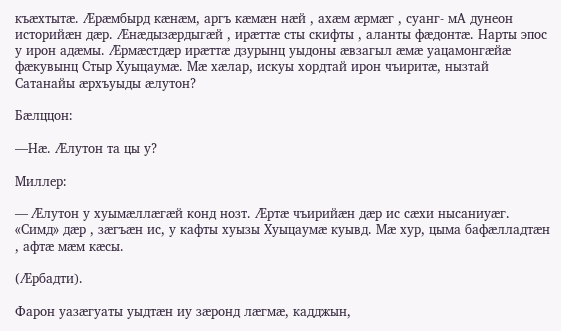къæхтытæ. Æрæмбырд кæнæм, аргъ кæмæн нæй , ахæм æрмæг , суанг- мА дунеон историйæн дæр. Æнæдызæрдыгæй , ирæттæ сты скифты , аланты фæдонтæ. Нарты эпос у ирон адæмы. Æрмæстдæр ирæттæ дзурынц уыдоны æвзагыл æмæ уацамонгæйæ фæкувынц Стыр Хуыцаумæ. Мæ хæлар, искуы хордтай ирон чъиритæ, нызтай Сатанайы æрхъуыды æлутон?

Бæлццон:

—Нæ. Æлутон та цы у?

Миллер:

— Æлутон у хуымæллæгæй конд нозт. Æртæ чъирийæн дæр ис сæхи нысаниуæг. «Симд» дæр , зæгъæн ис, у кафты хуызы Хуыцаумæ куывд. Мæ хур, цыма бафæлладтæн , афтæ мæм кæсы.

(Æрбадти).

Фарон уазæгуаты уыдтæн иу зæронд лæгмæ, кадджын,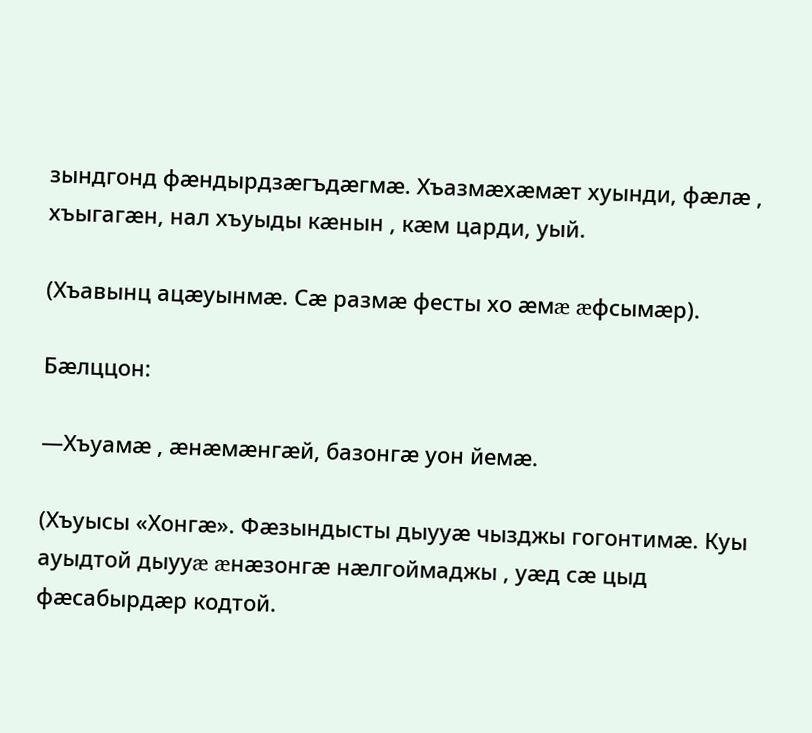зындгонд фæндырдзæгъдæгмæ. Хъазмæхæмæт хуынди, фæлæ , хъыгагæн, нал хъуыды кæнын , кæм царди, уый.

(Хъавынц ацæуынмæ. Сæ размæ фесты хо æмæ æфсымæр).

Бæлццон:

—Хъуамæ , æнæмæнгæй, базонгæ уон йемæ.

(Хъуысы «Хонгæ». Фæзындысты дыууæ чызджы гогонтимæ. Куы ауыдтой дыууæ æнæзонгæ нæлгоймаджы , уæд сæ цыд фæсабырдæр кодтой.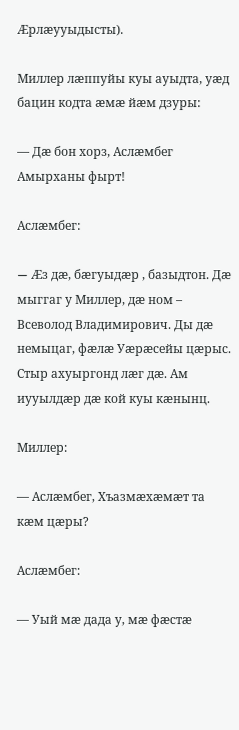Æрлæууыдысты).

Миллер лæппуйы куы ауыдта, уæд бацин кодта æмæ йæм дзуры:

— Дæ бон хорз, Аслæмбег Амырханы фырт!

Аслæмбег:

— Æз дæ, бæгуыдæр , базыдтон. Дæ мыггаг у Миллер, дæ ном – Всеволод Владимирович. Ды дæ немыцаг, фæлæ Уæрæсейы цæрыс. Стыр ахуыргонд лæг дæ. Ам иууылдæр дæ кой куы кæнынц.

Миллер:

— Аслæмбег, Хъазмæхæмæт та кæм цæры?

Аслæмбег:

— Уый мæ дада у, мæ фæстæ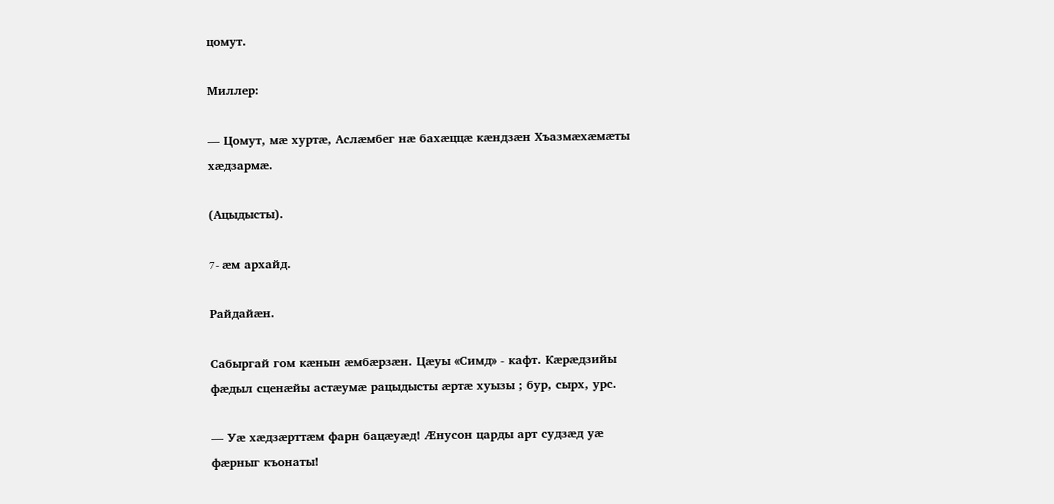цомут.

Миллер:

— Цомут, мæ хуртæ, Аслæмбег нæ бахæццæ кæндзæн Хъазмæхæмæты хæдзармæ.

(Ацыдысты).

7- æм архайд.

Райдайæн.

Сабыргай гом кæнын æмбæрзæн. Цæуы «Симд» - кафт. Кæрæдзийы фæдыл сценæйы астæумæ рацыдысты æртæ хуызы ; бур, сырх, урс.

— Уæ хæдзæрттæм фарн бацæуæд! Æнусон царды арт судзæд уæ фæрныг къонаты!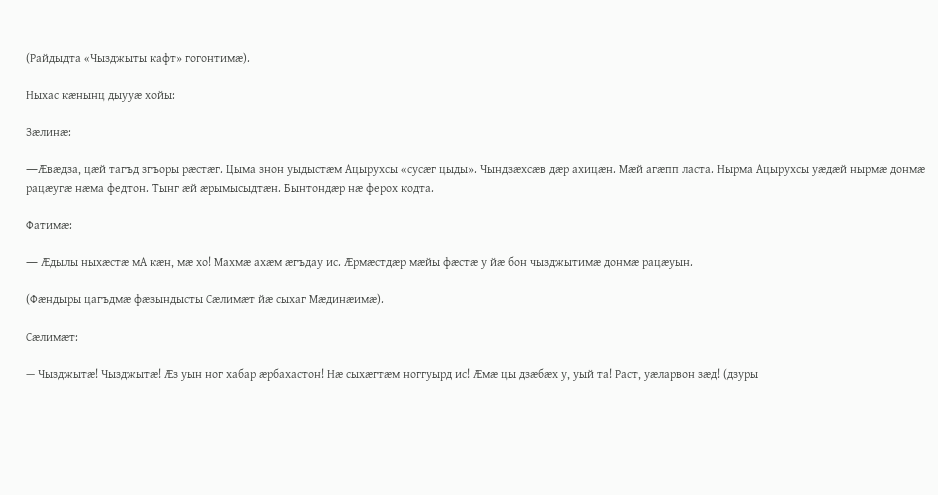(Райдыдта «Чызджыты кафт» гогонтимæ).

Ныхас кæнынц дыууæ хойы:

Зæлинæ:

—Æвæдза, цæй тагъд згъоры рæстæг. Цыма знон уыдыстæм Ацырухсы «сусæг цыды». Чындзæхсæв дæр ахицæн. Мæй агæпп ласта. Нырма Ацырухсы уæдæй нырмæ донмæ рацæугæ нæма федтон. Тынг æй æрымысыдтæн. Бынтондæр нæ ферох кодта.

Фатимæ:

— Æдылы ныхæстæ мА кæн, мæ хо! Махмæ ахæм æгъдау ис. Æрмæстдæр мæйы фæстæ у йæ бон чызджытимæ донмæ рацæуын.

(Фæндыры цагъдмæ фæзындысты Сæлимæт йæ сыхаг Мæдинæимæ).

Сæлимæт:

— Чызджытæ! Чызджытæ! Æз уын ног хабар æрбахастон! Нæ сыхæгтæм ноггуырд ис! Æмæ цы дзæбæх у, уый та! Раст, уæларвон зæд! (дзуры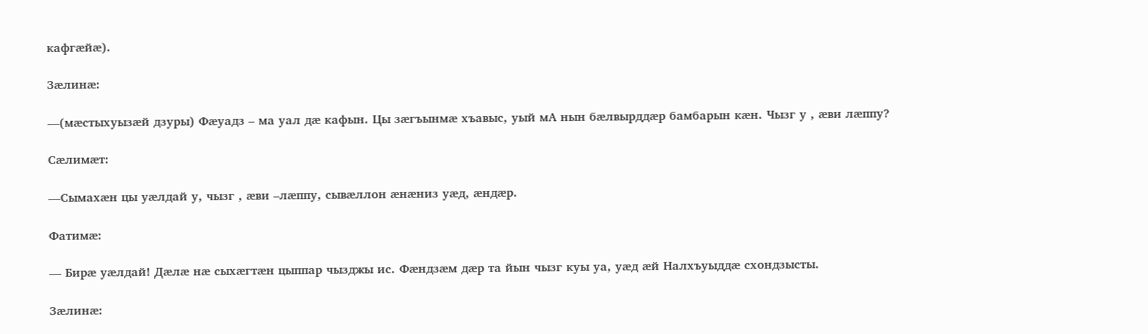кафгæйæ).

Зæлинæ:

—(мæстыхуызæй дзуры) Фæуадз – ма уал дæ кафын. Цы зæгъынмæ хъавыс, уый мА нын бæлвырддæр бамбарын кæн. Чызг у , æви лæппу?

Сæлимæт:

—Сымахæн цы уæлдай у, чызг , æви –лæппу, сывæллон æнæниз уæд, æндæр.

Фатимæ:

— Бирæ уæлдай! Дæлæ нæ сыхæгтæн цыппар чызджы ис. Фæндзæм дæр та йын чызг куы уа, уæд æй Налхъуыддæ схондзысты.

Зæлинæ: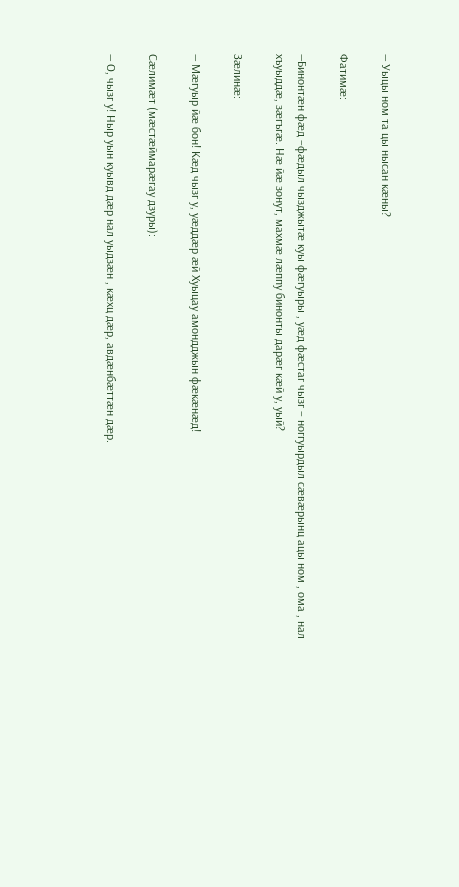— Уыцы ном та цы нысан кæны?

Фатимæ:

—Бинонтæн фæд –фæдыл чызджытæ куы фæгуыры , уæд фæстаг чызг – ноггуырдыл сæвæрынц ацы ном , ома , нал хъуыддæ, зæгъгæ. Нæ йæ зонут, махмæ лæппу бинонты дарæг кæй у, уый?

Зæлинæ:

— Мæгуыр йæ бон! Кæд чызг у, уæддæр æй Хуыцау амондджын фæкæнæд!

Сæлимæт (мæстæймарæгау дзуры):

— О, чызг у! Ныр уын куывд дæр нал уыдзæн , кæхц дæр, авдæнбæттæн дæр.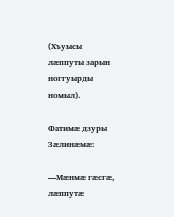(Хъуысы лæппуты зарын ноггуырды номыл).

Фатимæ дзуры Зæлинæмæ:

—Мæнмæ гæсгæ, лæппутæ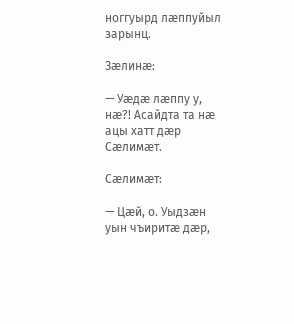ноггуырд лæппуйыл зарынц.

Зæлинæ:

— Уæдæ лæппу у, нæ?! Асайдта та нæ ацы хатт дæр Сæлимæт.

Сæлимæт:

— Цæй, о. Уыдзæн уын чъиритæ дæр,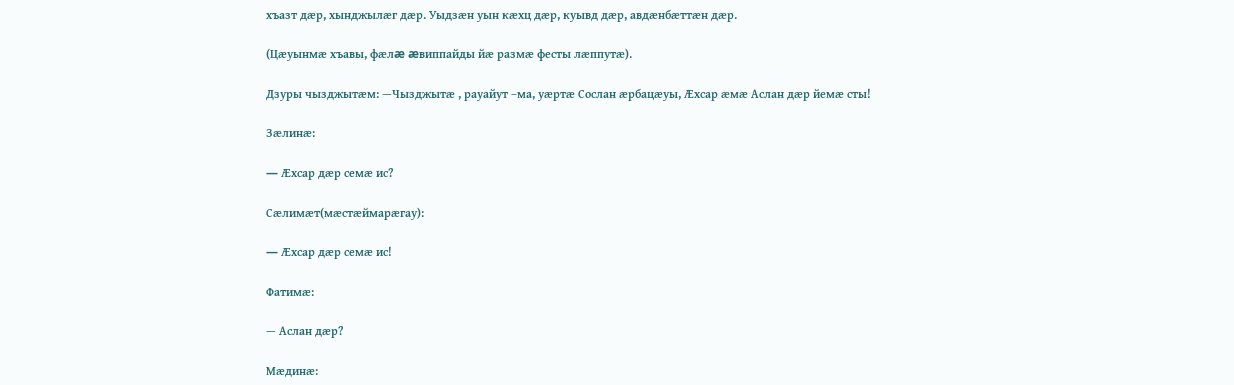хъазт дæр, хынджылæг дæр. Уыдзæн уын кæхц дæр, куывд дæр, авдæнбæттæн дæр.

(Цæуынмæ хъавы, фæлæ æвиппайды йæ размæ фесты лæппутæ).

Дзуры чызджытæм: —Чызджытæ , рауайут –ма, уæртæ Сослан æрбацæуы, Æхсар æмæ Аслан дæр йемæ сты!

Зæлинæ:

— Æхсар дæр семæ ис?

Сæлимæт(мæстæймарæгау):

— Æхсар дæр семæ ис!

Фатимæ:

— Аслан дæр?

Мæдинæ: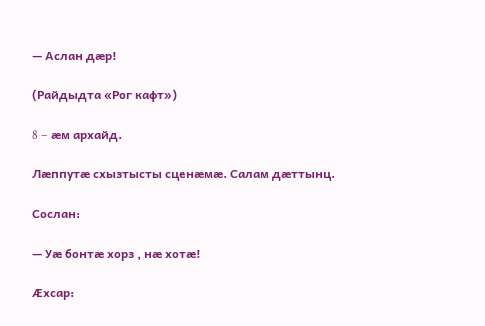— Аслан дæр!

(Райдыдта «Рог кафт»)

8 – æм архайд.

Лæппутæ схызтысты сценæмæ. Салам дæттынц.

Сослан:

— Уæ бонтæ хорз , нæ хотæ!

Æхсар: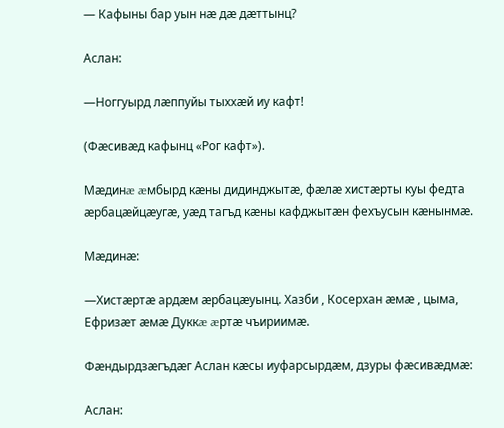— Кафыны бар уын нæ дæ дæттынц?

Аслан:

—Ноггуырд лæппуйы тыххæй иу кафт!

(Фæсивæд кафынц «Рог кафт»).

Мæдинæ æмбырд кæны дидинджытæ, фæлæ хистæрты куы федта æрбацæйцæугæ, уæд тагъд кæны кафджытæн фехъусын кæнынмæ.

Мæдинæ:

—Хистæртæ ардæм æрбацæуынц. Хазби , Косерхан æмæ , цыма, Ефризæт æмæ Дуккæ æртæ чъириимæ.

Фæндырдзæгъдæг Аслан кæсы иуфарсырдæм, дзуры фæсивæдмæ:

Аслан: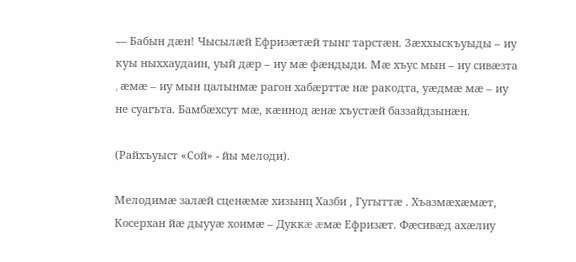— Бабын дæн! Чысылæй Ефризæтæй тынг тарстæн. Зæххыскъуыды – иу куы ныххаудаин, уый дæр – иу мæ фæндыди. Мæ хъус мын – иу сивæзта , æмæ – иу мын цалынмæ рагон хабæрттæ нæ ракодта, уæдмæ мæ – иу не суагъта. Бамбæхсут мæ, кæннод æнæ хъустæй баззайдзынæн.

(Райхъуыст «Сой» - йы мелоди).

Мелодимæ залæй сценæмæ хизынц Хазби , Гугыттæ . Хъазмæхæмæт, Косерхан йæ дыууæ хоимæ – Дуккæ æмæ Ефризæт. Фæсивæд ахæлиу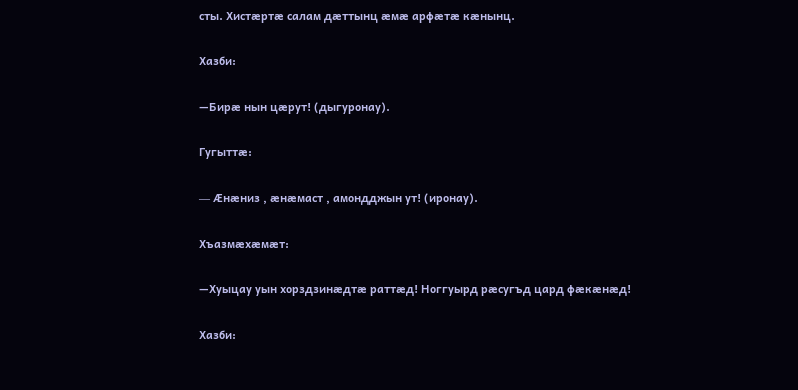сты. Хистæртæ салам дæттынц æмæ арфæтæ кæнынц.

Хазби:

—Бирæ нын цæрут! (дыгуронау).

Гугыттæ:

— Æнæниз , æнæмаст , амондджын ут! (иронау).

Хъазмæхæмæт:

—Хуыцау уын хорздзинæдтæ раттæд! Ноггуырд рæсугъд цард фæкæнæд!

Хазби: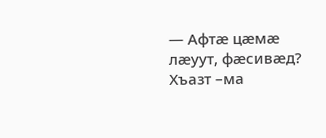— Афтæ цæмæ лæуут, фæсивæд? Хъазт –ма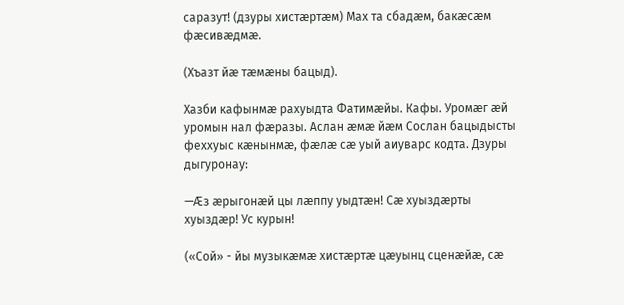саразут! (дзуры хистæртæм) Мах та сбадæм, бакæсæм фæсивæдмæ.

(Хъазт йæ тæмæны бацыд).

Хазби кафынмæ рахуыдта Фатимæйы. Кафы. Уромæг æй уромын нал фæразы. Аслан æмæ йæм Сослан бацыдысты феххуыс кæнынмæ, фæлæ сæ уый аиуварс кодта. Дзуры дыгуронау:

—Æз æрыгонæй цы лæппу уыдтæн! Сæ хуыздæрты хуыздæр! Ус курын!

(«Сой» - йы музыкæмæ хистæртæ цæуынц сценæйæ, сæ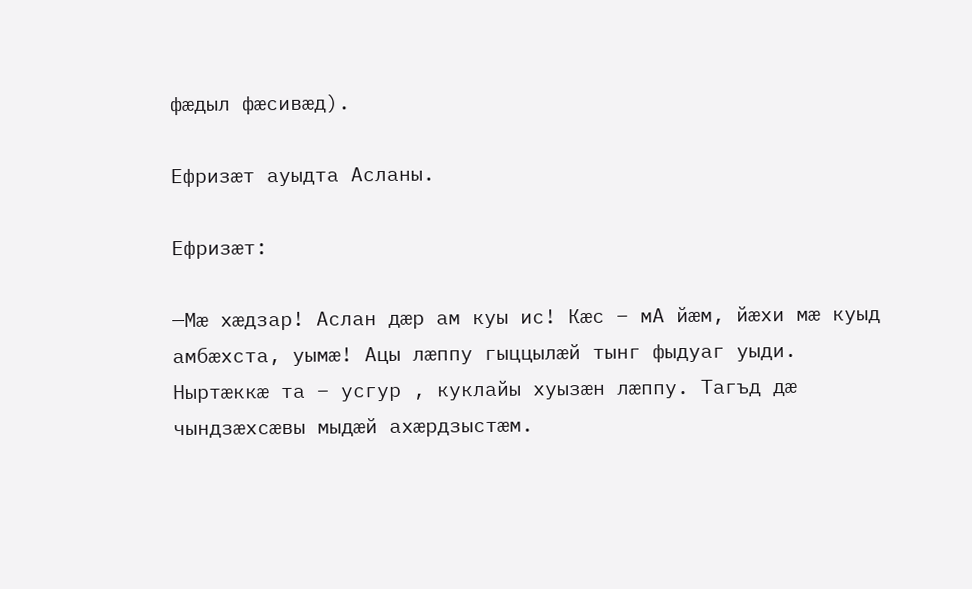фæдыл фæсивæд).

Ефризæт ауыдта Асланы.

Ефризæт:

—Мæ хæдзар! Аслан дæр ам куы ис! Кæс – мА йæм, йæхи мæ куыд амбæхста, уымæ! Ацы лæппу гыццылæй тынг фыдуаг уыди. Ныртæккæ та – усгур , куклайы хуызæн лæппу. Тагъд дæ чындзæхсæвы мыдæй ахæрдзыстæм.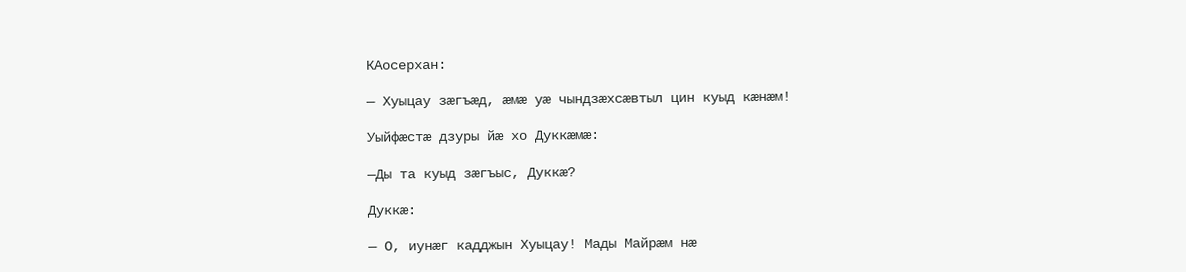КАосерхан:

— Хуыцау зæгъæд, æмæ уæ чындзæхсæвтыл цин куыд кæнæм!

Уыйфæстæ дзуры йæ хо Дуккæмæ:

—Ды та куыд зæгъыс, Дуккæ?

Дуккæ:

— О, иунæг кадджын Хуыцау! Мады Майрæм нæ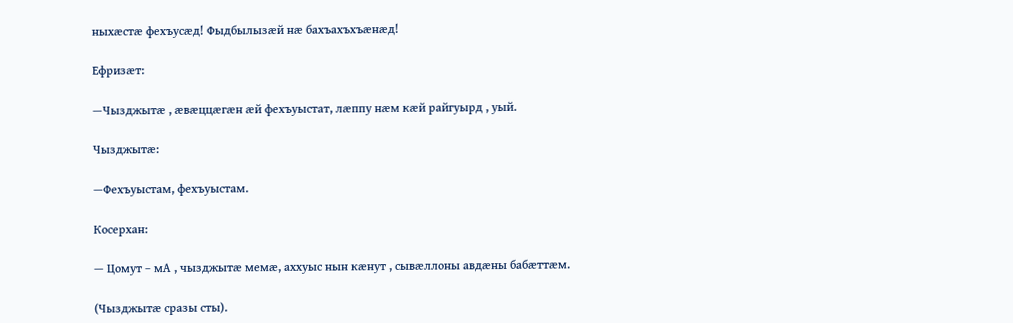ныхæстæ фехъусæд! Фыдбылызæй нæ бахъахъхъæнæд!

Ефризæт:

—Чызджытæ , æвæццæгæн æй фехъуыстат, лæппу нæм кæй райгуырд , уый.

Чызджытæ:

—Фехъуыстам, фехъуыстам.

Косерхан:

— Цомут – мА , чызджытæ мемæ, аххуыс нын кæнут , сывæллоны авдæны бабæттæм.

(Чызджытæ сразы сты).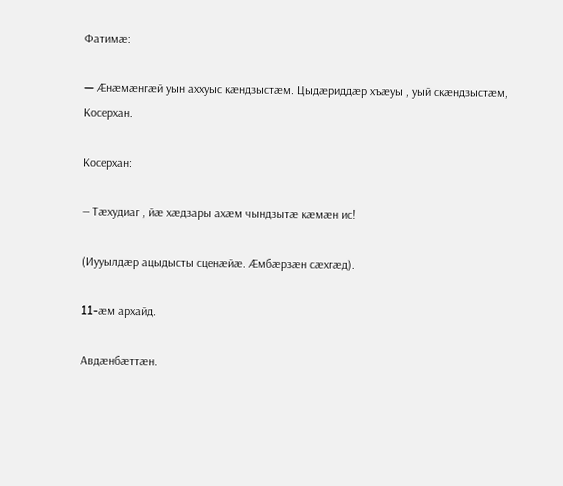Фатимæ:

— Æнæмæнгæй уын аххуыс кæндзыстæм. Цыдæриддæр хъæуы , уый скæндзыстæм, Косерхан.

Косерхан:

— Тæхудиаг , йæ хæдзары ахæм чындзытæ кæмæн ис!

(Иууылдæр ацыдысты сценæйæ. Æмбæрзæн сæхгæд).

11-æм архайд.

Авдæнбæттæн.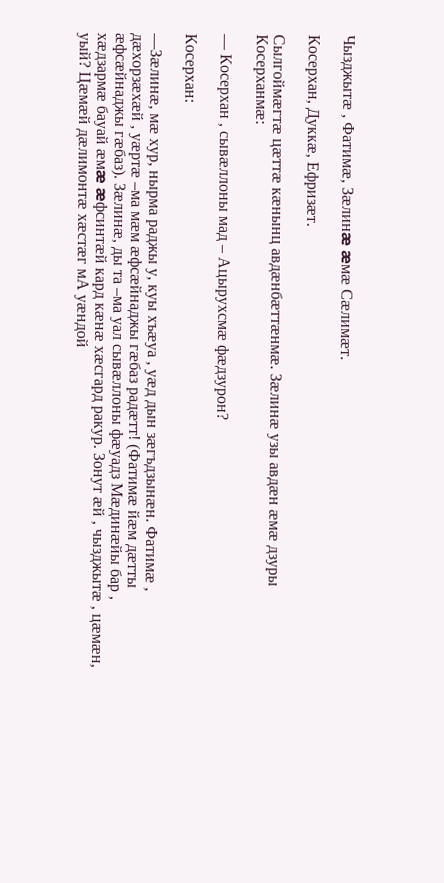Чызджытæ , Фатимæ, Зæлинæ æмæ Сæлимæт.

Косерхан, Дуккæ, Ефризæт.

Сылгоймæгтæ цæттæ кæнынц авдæнбæттæнмæ. Зæлинæ узы авдæн æмæ дзуры Косерханмæ:

— Косерхан , сывæллоны мад – Ацырухсмæ фæдзурон?

Косерхан:

—Зæлинæ, мæ хур, нырма раджы у, куы хъæуа , уæд дын зæгъдзынæн. Фатимæ , дæхорзæхæй , уæртæ –ма мæм æфсæйнаджы гæбаз радæтт! (Фатимæ йæм дæтты æфсæйнаджы гæбаз). Зæлинæ, ды та –ма уал сывæллоны фæуадз Мæдинæйы бар , хæдзармæ бауай æмæ æфсинтæй кард кæнæ хæсгард ракур. Зонут æй , чызджытæ , цæмæн, уый? Цæмæй дæлимонтæ хæстæг мА уæндой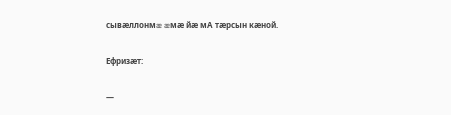сывæллонмæ æмæ йæ мА тæрсын кæной.

Ефризæт:

—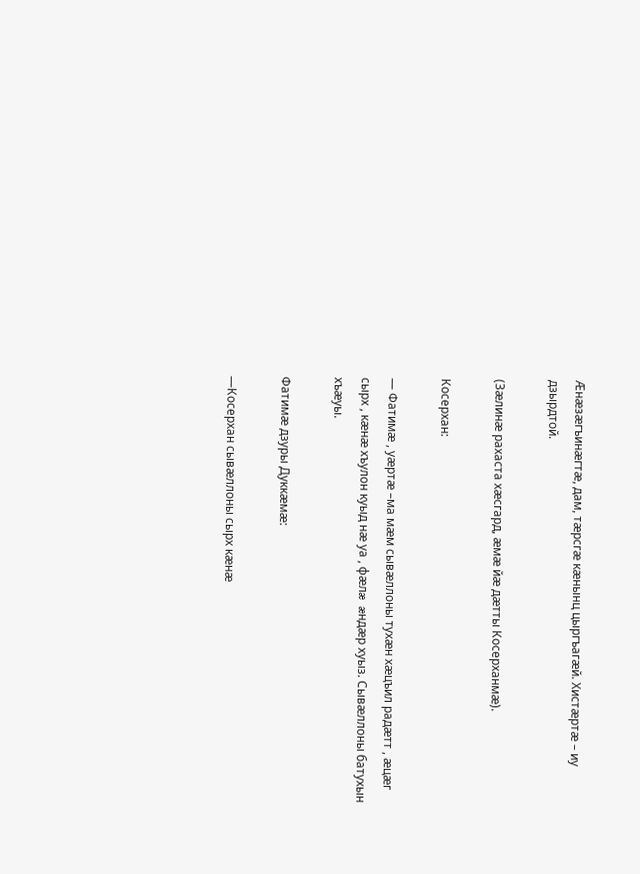Æнæзæгъинæгтæ, дам, тæрсгæ кæнынц цыргъагæй. Хистæртæ – иу дзырдтой.

(Зæлинæ рахаста хæсгард, æмæ йæ дæтты Косерханмæ).

Косерхан:

— Фатимæ , уæртæ –ма мæм сывæллоны тухæн хæцъил радæтт , æцæг сырх , кæнæ хъулон куыд нæ уа , фæлæ æндæр хуыз. Сывæллоны батухын хъæуы.

Фатимæ дзуры Дуккæмæ:

—Косерхан сывæллоны сырх кæнæ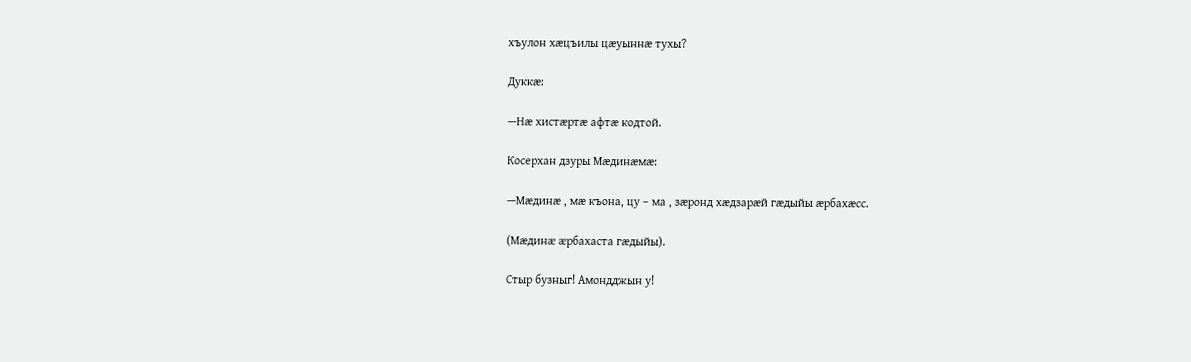хъулон хæцъилы цæуыннæ тухы?

Дуккæ:

—Нæ хистæртæ афтæ кодтой.

Косерхан дзуры Мæдинæмæ:

—Мæдинæ , мæ къона, цу – ма , зæронд хæдзарæй гæдыйы æрбахæсс.

(Мæдинæ æрбахаста гæдыйы).

Стыр бузныг! Амондджын у!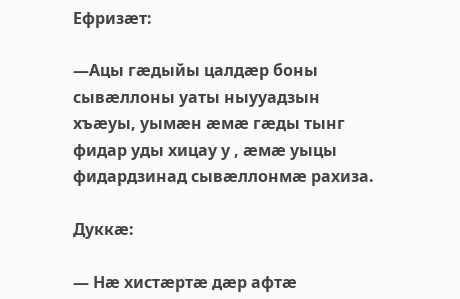Ефризæт:

—Ацы гæдыйы цалдæр боны сывæллоны уаты ныууадзын хъæуы, уымæн æмæ гæды тынг фидар уды хицау у , æмæ уыцы фидардзинад сывæллонмæ рахиза.

Дуккæ:

— Нæ хистæртæ дæр афтæ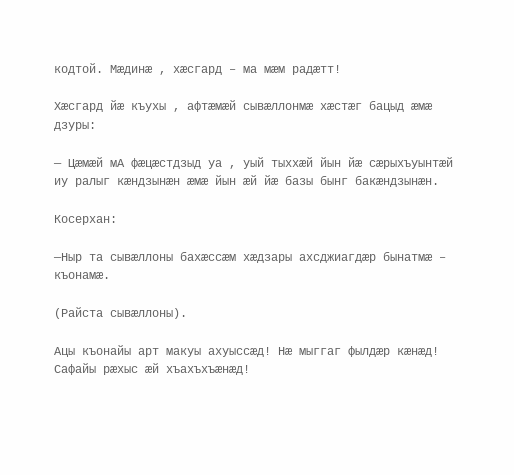кодтой. Мæдинæ , хæсгард – ма мæм радæтт!

Хæсгард йæ къухы , афтæмæй сывæллонмæ хæстæг бацыд æмæ дзуры:

— Цæмæй мА фæцæстдзыд уа , уый тыххæй йын йæ сæрыхъуынтæй иу ралыг кæндзынæн æмæ йын æй йæ базы бынг бакæндзынæн.

Косерхан:

—Ныр та сывæллоны бахæссæм хæдзары ахсджиагдæр бынатмæ – къонамæ.

(Райста сывæллоны).

Ацы къонайы арт макуы ахуыссæд! Нæ мыггаг фылдæр кæнæд! Сафайы рæхыс æй хъахъхъæнæд!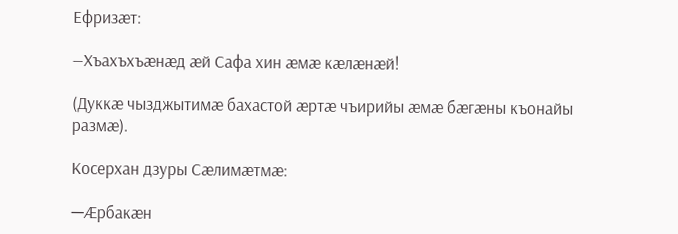Ефризæт:

—Хъахъхъæнæд æй Сафа хин æмæ кæлæнæй!

(Дуккæ чызджытимæ бахастой æртæ чъирийы æмæ бæгæны къонайы размæ).

Косерхан дзуры Сæлимæтмæ:

—Æрбакæн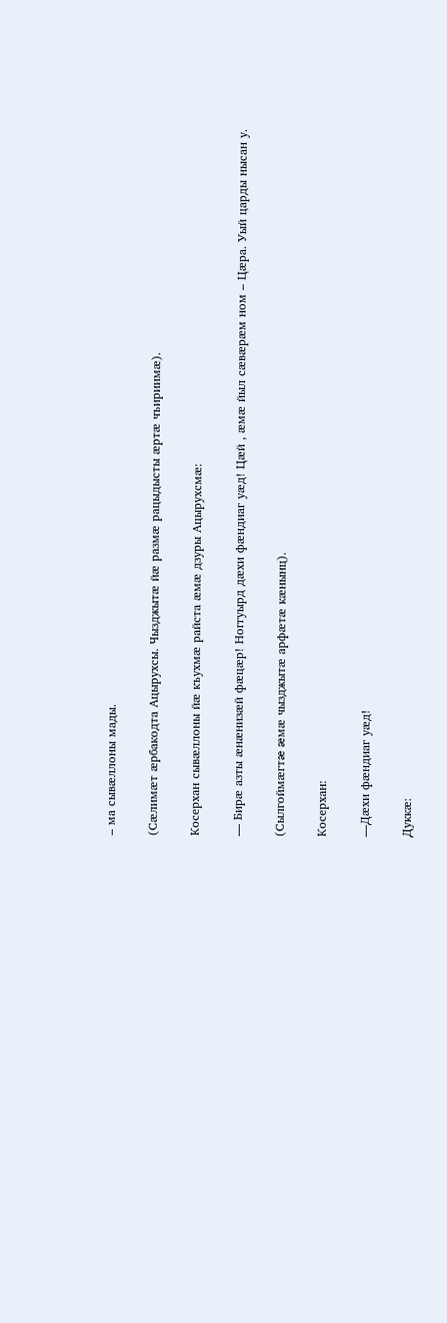– ма сывæллоны мады.

(Сæлимæт æрбакодта Ацырухсы. Чызджытæ йæ размæ рацыдысты æртæ чъириимæ).

Косерхан сывæллоны йæ къухмæ райста æмæ дзуры Ацырухсмæ:

— Бирæ азты æнæнизæй фæцæр! Ноггуырд дæхи фæндиаг уæд! Цæй , æмæ йыл сæвæрæм ном – Цæра. Уый царды нысан у.

(Сылгоймæгтæ æмæ чызджытæ арфæтæ кæнынц).

Косерхан:

—Дæхи фæндиаг уæд!

Дуккæ: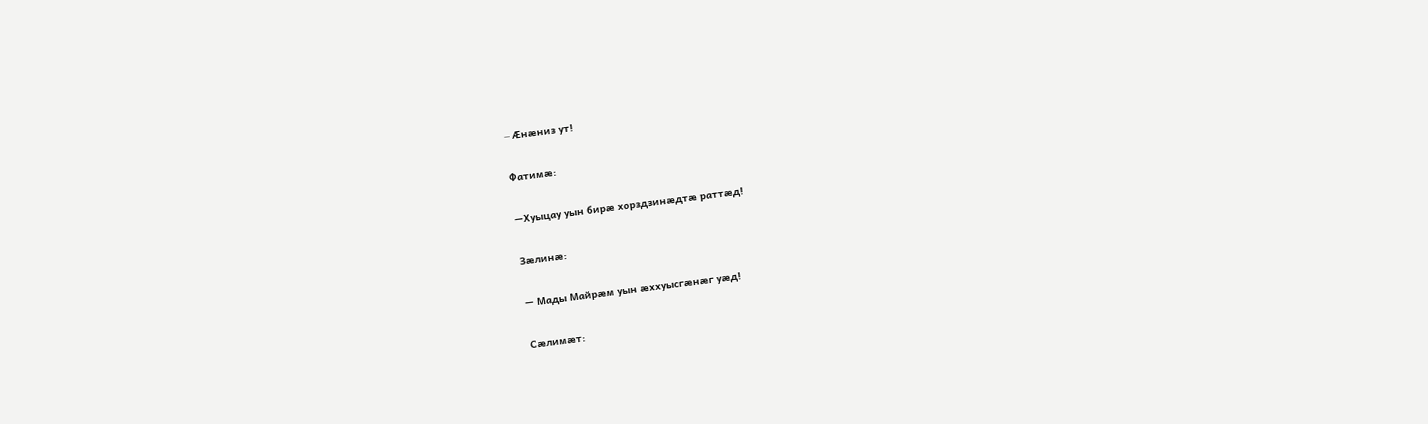— Æнæниз ут!

Фатимæ:

—Хуыцау уын бирæ хорздзинæдтæ раттæд!

Зæлинæ:

— Мады Майрæм уын æххуысгæнæг уæд!

Сæлимæт: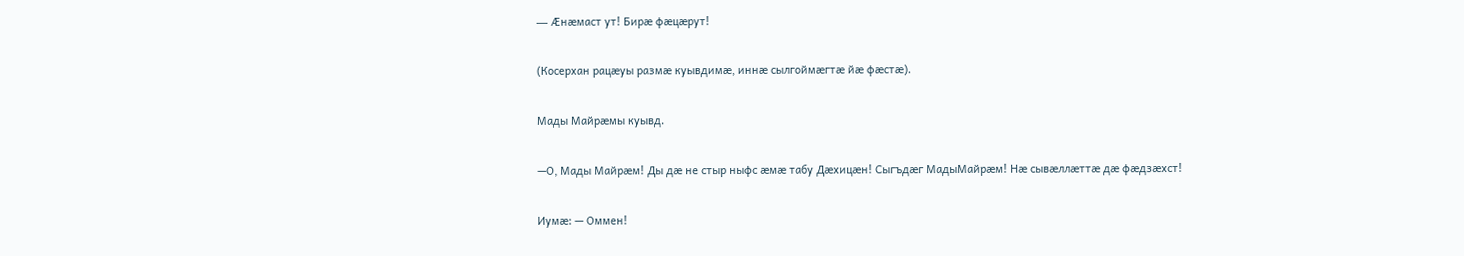— Æнæмаст ут! Бирæ фæцæрут!

(Косерхан рацæуы размæ куывдимæ, иннæ сылгоймæгтæ йæ фæстæ).

Мады Майрæмы куывд.

—О, Мады Майрæм! Ды дæ не стыр ныфс æмæ табу Дæхицæн! Сыгъдæг МадыМайрæм! Нæ сывæллæттæ дæ фæдзæхст!

Иумæ: — Оммен!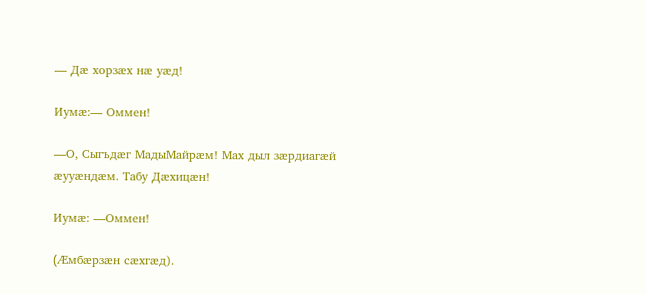— Дæ хорзæх нæ уæд!

Иумæ:— Оммен!

—О, Сыгъдæг МадыМайрæм! Мах дыл зæрдиагæй æууæндæм. Табу Дæхицæн!

Иумæ: —Оммен!

(Æмбæрзæн сæхгæд).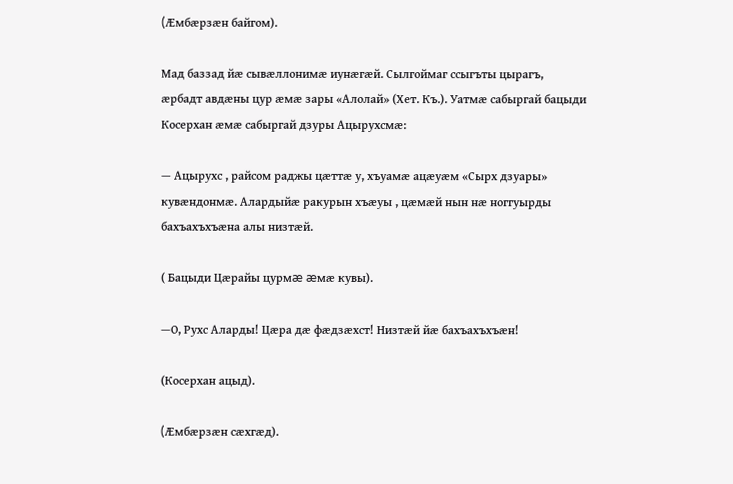(Æмбæрзæн байгом).

Мад баззад йæ сывæллонимæ иунæгæй. Сылгоймаг ссыгъты цырагъ, æрбадт авдæны цур æмæ зары «Алолай» (Хет. Къ.). Уатмæ сабыргай бацыди Косерхан æмæ сабыргай дзуры Ацырухсмæ:

— Ацырухс , райсом раджы цæттæ у, хъуамæ ацæуæм «Сырх дзуары» кувæндонмæ. Алардыйæ ракурын хъæуы , цæмæй нын нæ ноггуырды бахъахъхъæна алы низтæй.

( Бацыди Цæрайы цурмæ æмæ кувы).

—О, Рухс Аларды! Цæра дæ фæдзæхст! Низтæй йæ бахъахъхъæн!

(Косерхан ацыд).

(Æмбæрзæн сæхгæд).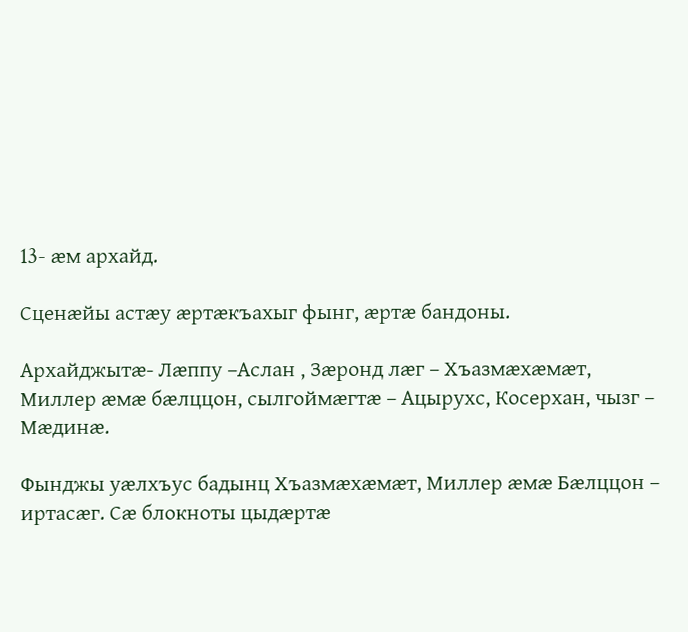13- æм архайд.

Сценæйы астæу æртæкъахыг фынг, æртæ бандоны.

Архайджытæ- Лæппу –Аслан , Зæронд лæг – Хъазмæхæмæт, Миллер æмæ бæлццон, сылгоймæгтæ – Ацырухс, Косерхан, чызг – Мæдинæ.

Фынджы уæлхъус бадынц Хъазмæхæмæт, Миллер æмæ Бæлццон – иртасæг. Сæ блокноты цыдæртæ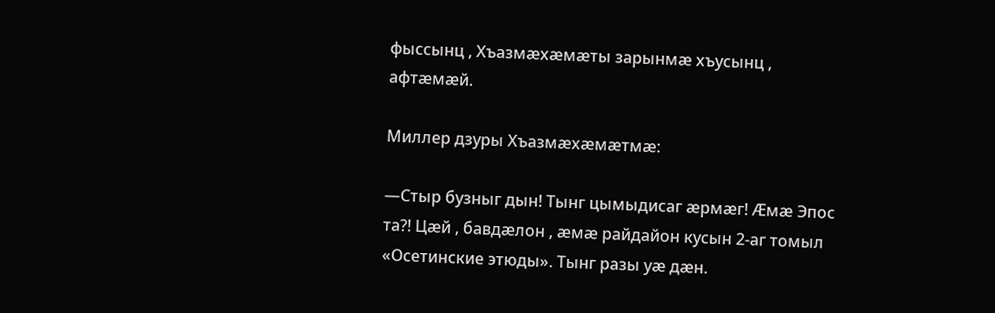фыссынц , Хъазмæхæмæты зарынмæ хъусынц , афтæмæй.

Миллер дзуры Хъазмæхæмæтмæ:

—Стыр бузныг дын! Тынг цымыдисаг æрмæг! Æмæ Эпос та?! Цæй , бавдæлон , æмæ райдайон кусын 2-аг томыл «Осетинские этюды». Тынг разы уæ дæн.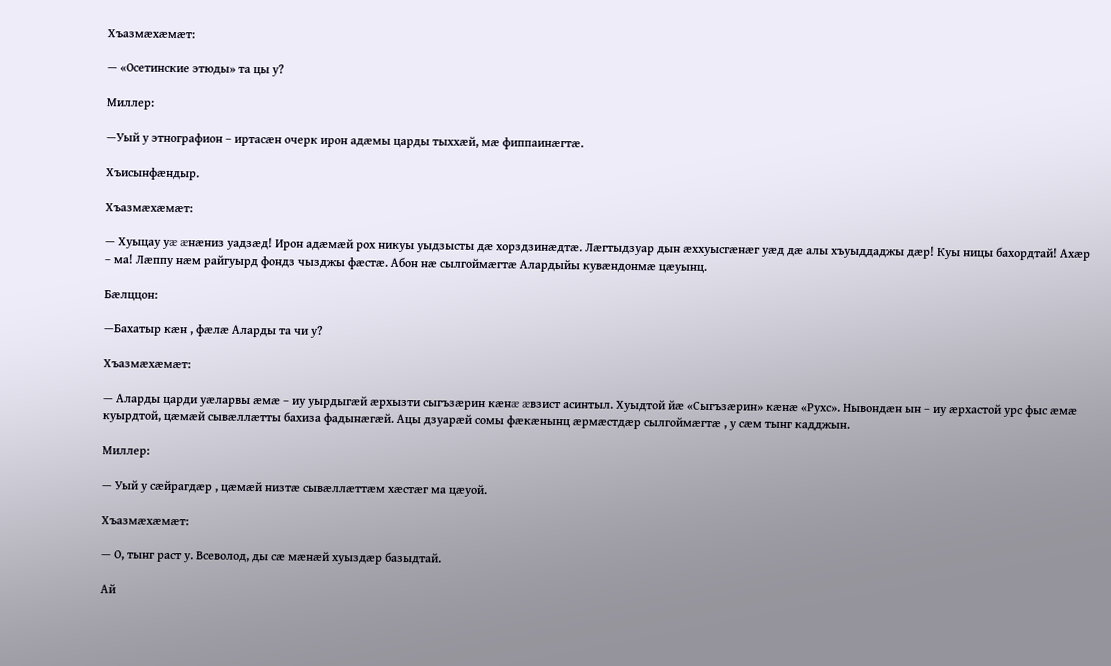Хъазмæхæмæт:

— «Осетинские этюды» та цы у?

Миллер:

—Уый у этнографион – иртасæн очерк ирон адæмы царды тыххæй, мæ фиппаинæгтæ.

Хъисынфæндыр.

Хъазмæхæмæт:

— Хуыцау уæ æнæниз уадзæд! Ирон адæмæй рох никуы уыдзысты дæ хорздзинæдтæ. Лæгтыдзуар дын æххуысгæнæг уæд дæ алы хъуыддаджы дæр! Куы ницы бахордтай! Ахæр – ма! Лæппу нæм райгуырд фондз чызджы фæстæ. Абон нæ сылгоймæгтæ Алардыйы кувæндонмæ цæуынц.

Бæлццон:

—Бахатыр кæн , фæлæ Аларды та чи у?

Хъазмæхæмæт:

— Аларды царди уæларвы æмæ – иу уырдыгæй æрхызти сыгъзæрин кæнæ æвзист асинтыл. Хуыдтой йæ «Сыгъзæрин» кæнæ «Рухс». Нывондæн ын – иу æрхастой урс фыс æмæ куырдтой, цæмæй сывæллæтты бахиза фадынæгæй. Ацы дзуарæй сомы фæкæнынц æрмæстдæр сылгоймæгтæ , у сæм тынг кадджын.

Миллер:

— Уый у сæйрагдæр , цæмæй низтæ сывæллæттæм хæстæг ма цæуой.

Хъазмæхæмæт:

— О, тынг раст у. Всеволод, ды сæ мæнæй хуыздæр базыдтай.

Ай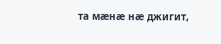та мæнæ нæ джигит,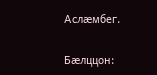Аслæмбег.

Бæлццон: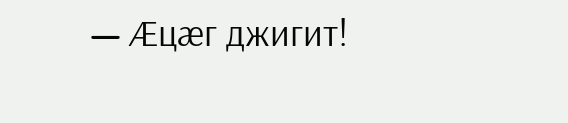— Æцæг джигит!